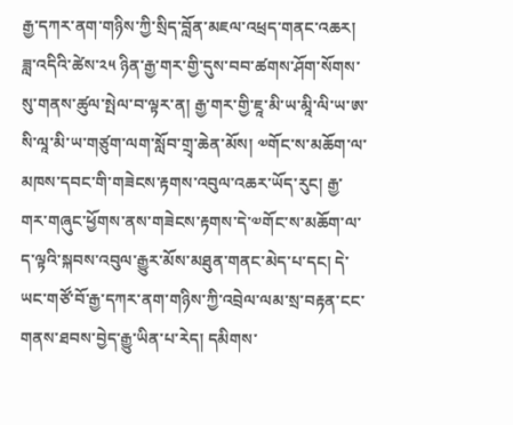རྒྱ་དཀར་ནག་གཉིས་ཀྱི་སྲིད་བློན་མཇལ་འཕྲད་གནང་འཆར།
ཟླ་འདིའི་ཚེས་༢༥ ཉིན་རྒྱ་གར་གྱི་དུས་བབ་ཚགས་ཤོག་སོགས་སུ་གནས་ཚུལ་སྤེལ་བ་ལྟར་ན། རྒྱ་གར་གྱི་ཇཱ་མི་ཡ་མཱི་ལི་ཡ་ཨ་སི་ལཱ་མི་ཡ་གཙུག་ལག་སློབ་གྲྭ་ཆེན་མོས། ༧གོང་ས་མཆོག་ལ་མཁས་དབང་གི་གཟེངས་རྟགས་འབུལ་འཆར་ཡོད་རུང། རྒྱ་གར་གཞུང་ཕྱོགས་ནས་གཟེངས་རྟགས་དེ་༧གོང་ས་མཆོག་ལ་ད་ལྟའི་སྐབས་འབུལ་རྒྱུར་མོས་མཐུན་གནང་མེད་པ་དང། དེ་ཡང་གཙོ་བོ་རྒྱ་དཀར་ནག་གཉིས་ཀྱི་འབྲེལ་ལམ་སྲ་བརྟན་ངང་གནས་ཐབས་བྱེད་རྒྱུ་ཡིན་པ་རེད། དམིགས་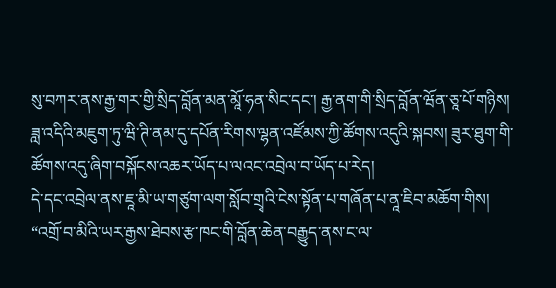སུ་བཀར་ནས་རྒྱ་གར་གྱི་སྲིད་བློན་མན་མཱོ་ཧན་སིང་དང་། རྒྱ་ནག་གི་སྲིད་བློན་ཝོན་ཅཱ་པོ་གཉིས། ཟླ་འདིའི་མཇུག་ཏུ་ཝི་ཊི་ནམ་དུ་དཔོན་རིགས་ལྷན་འཛོམས་ཀྱི་ཚོགས་འདུའི་སྐབས། ཟུར་ཐུག་གི་ཚོགས་འདུ་ཞིག་བསྐོངས་འཆར་ཡོད་པ་ལའང་འབྲེལ་བ་ཡོད་པ་རེད།
དེ་དང་འབྲེལ་ནས་ཇཱ་མི་ཡ་གཙུག་ལག་སློབ་གྲྭའི་ངེས་སྟོན་པ་གཞོན་པ་ནཱ་ཇིབ་མཆོག་གིས། “འགྲོ་བ་མིའི་ཡར་རྒྱས་ཐེབས་རྩ་ཁང་གི་བློན་ཆེན་བརྒྱུད་ནས་ང་ལ་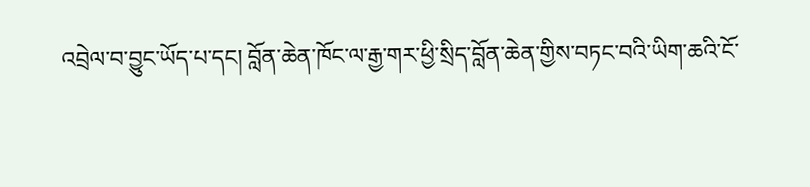འབྲེལ་བ་བྱུང་ཡོད་པ་དང། བློན་ཆེན་ཁོང་ལ་རྒྱ་གར་ཕྱི་སྲིད་བློན་ཆེན་གྱིས་བཏང་བའི་ཡིག་ཆའི་ངོ་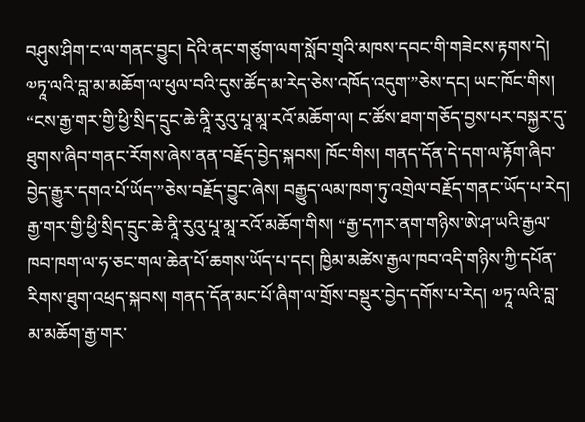བཤུས་ཤིག་ང་ལ་གནང་བྱུང། དེའི་ནང་གཙུག་ལག་སློབ་གྲྭའི་མཁས་དབང་གི་གཟེངས་རྟགས་དེ། ༧ཏཱ་ལའི་བླ་མ་མཆོག་ལ་ཕུལ་བའི་དུས་ཚོད་མ་རེད་ཅེས་འཁོད་འདུག་”ཅེས་དང། ཡང་ཁོང་གིས། “ངས་རྒྱ་གར་གྱི་ཕྱི་སྲིད་དྲུང་ཆེ་ནཱི་རུའུ་པཱ་མཱ་རའོ་མཆོག་ལ། ང་ཚོས་ཐག་གཅོད་བྱས་པར་བསྐྱར་དུ་ཐུགས་ཞིབ་གནང་རོགས་ཞེས་ནན་བརྗོད་བྱེད་སྐབས། ཁོང་གིས། གནད་དོན་དེ་དག་ལ་རྟོག་ཞིབ་བྱེད་རྒྱུར་དགའ་པོ་ཡོད་”ཅེས་བརྗོད་བྱུང་ཞེས། བརྒྱུད་ལམ་ཁག་ཏུ་འགྲེལ་བརྗོད་གནང་ཡོད་པ་རེད།
རྒྱ་གར་གྱི་ཕྱི་སྲིད་དྲུང་ཆེ་ནཱི་རུའུ་པཱ་མཱ་རའོ་མཆོག་གིས། “རྒྱ་དཀར་ནག་གཉིས་ཨེ་ཤ་ཡའི་རྒྱལ་ཁབ་ཁག་ལ་ཧ་ཅང་གལ་ཆེན་པོ་ཆགས་ཡོད་པ་དང། ཁྱིམ་མཚེས་རྒྱལ་ཁབ་འདི་གཉིས་ཀྱི་དཔོན་རིགས་ཐུག་འཕྲད་སྐབས། གནད་དོན་མང་པོ་ཞིག་ལ་གྲོས་བསྡུར་བྱེད་དགོས་པ་རེད། ༧ཏཱ་ལའི་བླ་མ་མཆོག་རྒྱ་གར་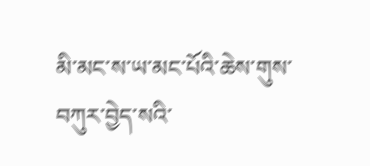མི་མང་ས་ཡ་མང་པོའི་ཆེས་གུས་བཀུར་བྱེད་སའི་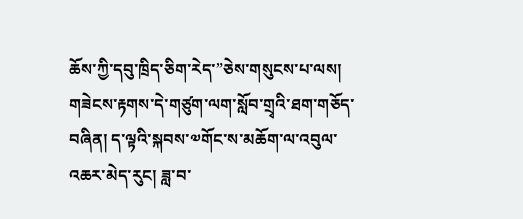ཆོས་ཀྱི་དབུ་ཁྲིད་ཅིག་རེད་”ཅེས་གསུངས་པ་ལས། གཟེངས་རྟགས་དེ་གཙུག་ལག་སློབ་གྲྭའི་ཐག་གཅོད་བཞིན། ད་ལྟའི་སྐབས་༧གོང་ས་མཆོག་ལ་འབུལ་འཆར་མེད་རུང། ཟླ་བ་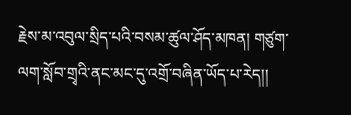རྗེས་མ་འབུལ་སྲིད་པའི་བསམ་ཚུལ་ཤོད་མཁན། གཙུག་ལག་སློབ་གྲྭའི་ནང་མང་དུ་འགྲོ་བཞིན་ཡོད་པ་རེད།།